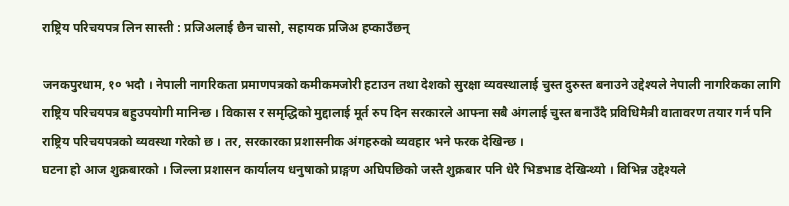राष्ट्रिय परिचयपत्र लिन सास्ती : प्रजिअलाई छैन चासो, सहायक प्रजिअ हप्काउँछन्

जनकपुरधाम, १० भदौ । नेपाली नागरिकता प्रमाणपत्रको कमीकमजोरी हटाउन तथा देशको सुरक्षा व्यवस्थालाई चुस्त दुरुस्त बनाउने उद्देश्यले नेपाली नागरिकका लागि राष्ट्रिय परिचयपत्र बहुउपयोगी मानिन्छ । विकास र समृद्धिको मुद्दालाई मूर्त रुप दिन सरकारले आफ्ना सबै अंगलाई चुस्त बनाउँदै प्रविधिमैत्री वातावरण तयार गर्न पनि राष्ट्रिय परिचयपत्रको व्यवस्था गरेको छ । तर, सरकारका प्रशासनीक अंगहरुको व्यवहार भने फरक देखिन्छ ।
घटना हो आज शुक्रबारको । जिल्ला प्रशासन कार्यालय धनुषाको प्राङ्गण अघिपछिको जस्तै शुक्रबार पनि धेरै भिडभाड देखिन्थ्यो । विभिन्न उद्देश्यले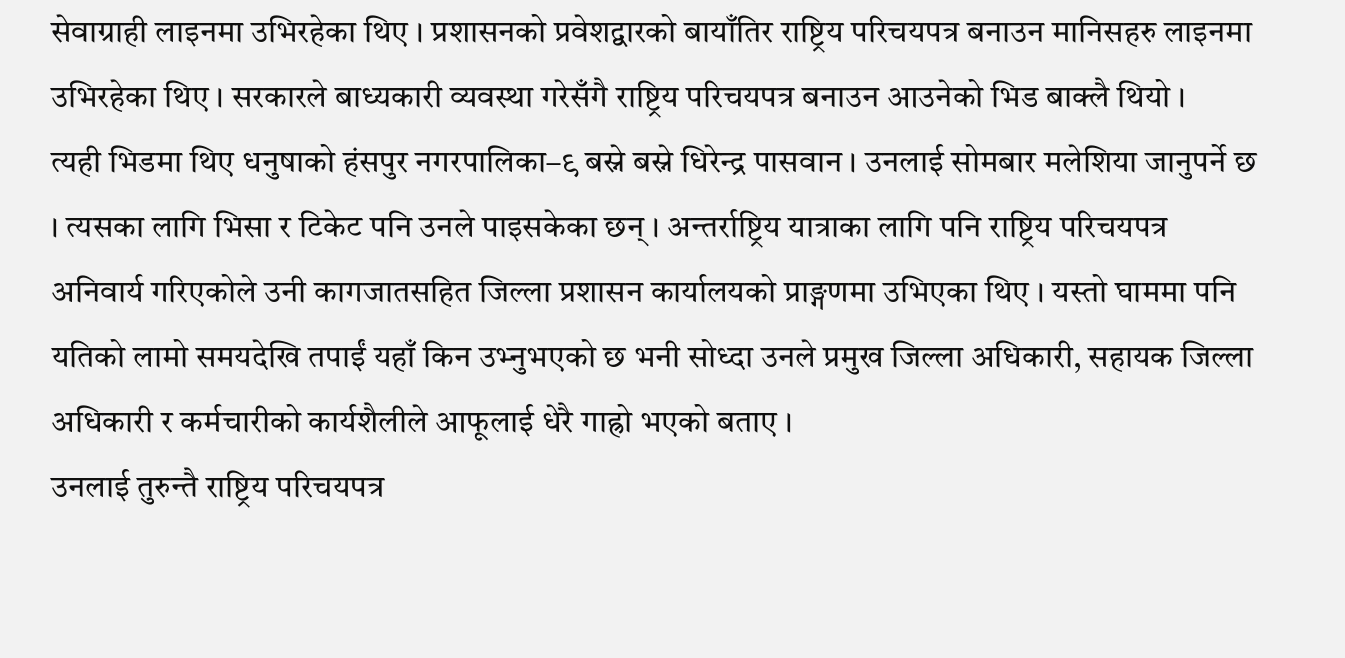सेवाग्राही लाइनमा उभिरहेका थिए । प्रशासनको प्रवेशद्वारको बायाँतिर राष्ट्रिय परिचयपत्र बनाउन मानिसहरु लाइनमा उभिरहेका थिए । सरकारले बाध्यकारी व्यवस्था गरेसँगै राष्ट्रिय परिचयपत्र बनाउन आउनेको भिड बाक्लै थियो ।
त्यही भिडमा थिए धनुषाको हंसपुर नगरपालिका–९ बस्ने बस्ने धिरेन्द्र पासवान । उनलाई सोमबार मलेशिया जानुपर्ने छ । त्यसका लागि भिसा र टिकेट पनि उनले पाइसकेका छन् । अन्तर्राष्ट्रिय यात्राका लागि पनि राष्ट्रिय परिचयपत्र अनिवार्य गरिएकोले उनी कागजातसहित जिल्ला प्रशासन कार्यालयको प्राङ्गणमा उभिएका थिए । यस्तो घाममा पनि यतिको लामो समयदेखि तपाईं यहाँ किन उभ्नुभएको छ भनी सोध्दा उनले प्रमुख जिल्ला अधिकारी, सहायक जिल्ला अधिकारी र कर्मचारीको कार्यशैलीले आफूलाई धेरै गाह्रो भएको बताए ।
उनलाई तुरुन्तै राष्ट्रिय परिचयपत्र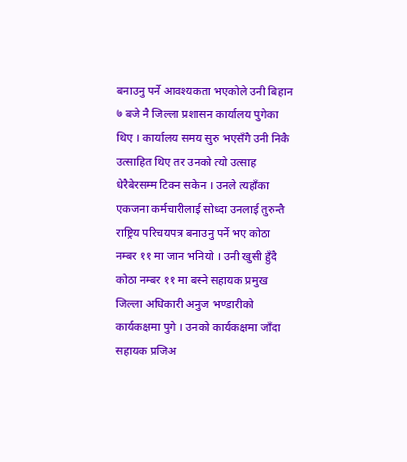बनाउनु पर्ने आवश्यकता भएकोले उनी बिहान ७ बजे नै जिल्ला प्रशासन कार्यालय पुगेका थिए । कार्यालय समय सुरु भएसँगै उनी निकै उत्साहित थिए तर उनको त्यो उत्साह धेरैबेरसम्म टिक्न सकेन । उनले त्यहाँका एकजना कर्मचारीलाई सोध्दा उनलाई तुरुन्तै राष्ट्रिय परिचयपत्र बनाउनु पर्ने भए कोठा नम्बर ११ मा जान भनियो । उनी खुसी हुँदै कोठा नम्बर ११ मा बस्ने सहायक प्रमुख जिल्ला अधिकारी अनुज भण्डारीको कार्यकक्षमा पुगे । उनको कार्यकक्षमा जाँदा सहायक प्रजिअ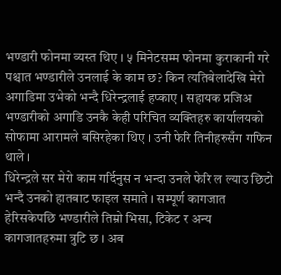भण्डारी फोनमा व्यस्त थिए । ५ मिनेटसम्म फोनमा कुराकानी गरे पश्चात भण्डारीले उनलाई के काम छ? किन त्यतिबेलादेखि मेरो अगाडिमा उभेको भन्दै धिरेन्द्रलाई हप्काए । सहायक प्रजिअ भण्डारीको अगाडि उनकै केही परिचित व्यक्तिहरु कार्यालयको सोफामा आरामले बसिरहेका थिए । उनी फेरि तिनीहरुसँग गफिन थाले ।
धिरेन्द्रले सर मेरो काम गर्दिनुस न भन्दा उनले फेरि ल ल्याउ छिटो भन्दै उनको हातबाट फाइल समाते । सम्पूर्ण कागजात हेरिसकेपछि भण्डारीले तिम्रो भिसा, टिकेट र अन्य कागजातहरुमा त्रुटि छ । अब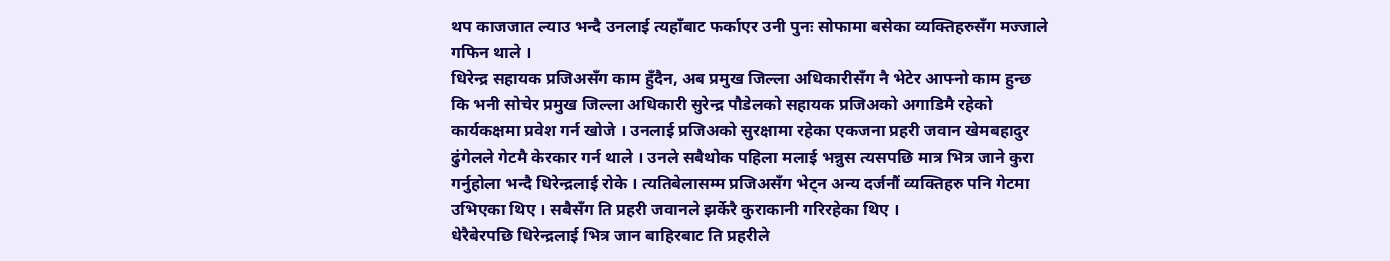थप काजजात ल्याउ भन्दै उनलाई त्यहाँबाट फर्काएर उनी पुनः सोफामा बसेका व्यक्तिहरुसँग मज्जाले गफिन थाले ।
धिरेन्द्र सहायक प्रजिअसँग काम हुँदैन, अब प्रमुख जिल्ला अधिकारीसँग नै भेटेर आफ्नो काम हुन्छ कि भनी सोचेर प्रमुख जिल्ला अधिकारी सुरेन्द्र पौडेलको सहायक प्रजिअको अगाडिमै रहेको कार्यकक्षमा प्रवेश गर्न खोजे । उनलाई प्रजिअको सुरक्षामा रहेका एकजना प्रहरी जवान खेमबहादुर ढुंगेलले गेटमै केरकार गर्न थाले । उनले सबैथोक पहिला मलाई भन्नुस त्यसपछि मात्र भित्र जाने कुरा गर्नुहोला भन्दै धिरेन्द्रलाई रोके । त्यतिबेलासम्म प्रजिअसँग भेट्न अन्य दर्जनौं व्यक्तिहरु पनि गेटमा उभिएका थिए । सबैसँग ति प्रहरी जवानले झर्केरै कुराकानी गरिरहेका थिए ।
धेरैबेरपछि धिरेन्द्रलाई भित्र जान बाहिरबाट ति प्रहरीले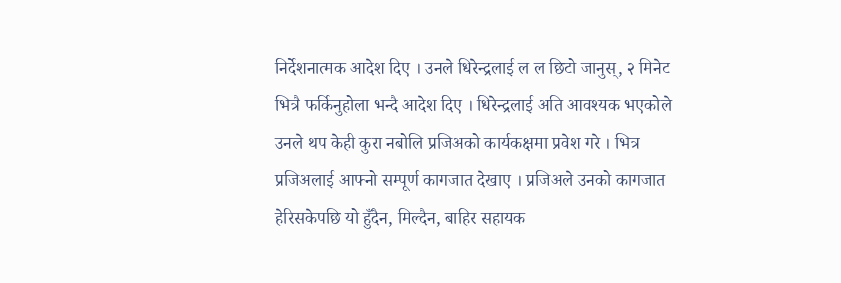निर्देशनात्मक आदेश दिए । उनले धिरेन्द्रलाई ल ल छिटो जानुस्, २ मिनेट भित्रै फर्किनुहोला भन्दै आदेश दिए । धिरेन्द्रलाई अति आवश्यक भएकोले उनले थप केही कुरा नबोलि प्रजिअको कार्यकक्षमा प्रवेश गरे । भित्र प्रजिअलाई आफ्नो सम्पूर्ण कागजात देखाए । प्रजिअले उनको कागजात हेरिसकेपछि यो हुँदैन, मिल्दैन, बाहिर सहायक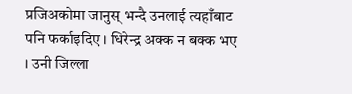प्रजिअकोमा जानुस् भन्दै उनलाई त्यहाँबाट पनि फर्काइदिए । धिरेन्द्र अक्क न बक्क भए । उनी जिल्ला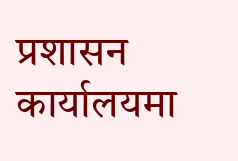प्रशासन कार्यालयमा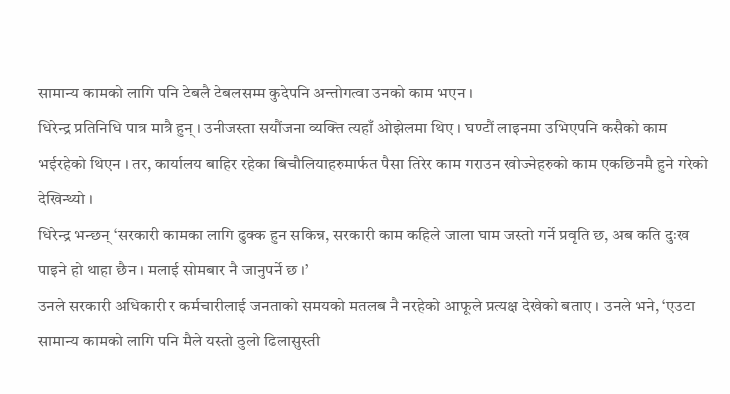सामान्य कामको लागि पनि टेबलै टेबलसम्म कुदेपनि अन्तोगत्वा उनको काम भएन ।
धिरेन्द्र प्रतिनिधि पात्र मात्रै हुन् । उनीजस्ता सयौंजना व्यक्ति त्यहाँ ओझेलमा थिए । घण्टौं लाइनमा उभिएपनि कसैको काम भईरहेको थिएन । तर, कार्यालय बाहिर रहेका बिचौलियाहरुमार्फत पैसा तिरेर काम गराउन खोज्नेहरुको काम एकछिनमै हुने गरेको देखिन्थ्यो ।
धिरेन्द्र भन्छन् ‘सरकारी कामका लागि ढुक्क हुन सकिन्न, सरकारी काम कहिले जाला घाम जस्तो गर्ने प्रवृति छ, अब कति दुःख पाइने हो थाहा छैन । मलाई सोमबार नै जानुपर्ने छ ।’
उनले सरकारी अधिकारी र कर्मचारीलाई जनताको समयको मतलब नै नरहेको आफूले प्रत्यक्ष देखेको बताए । उनले भने, ‘एउटा सामान्य कामको लागि पनि मैले यस्तो ठुलो ढिलासुस्ती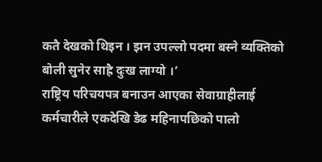कतै देखको थिइन । झन उपल्लो पदमा बस्ने व्यक्तिको बोली सुनेर साह्रै दुःख लाग्यो ।’
राष्ट्रिय परिचयपत्र बनाउन आएका सेवाग्राहीलाई कर्मचारीले एकदेखि डेढ महिनापछिको पालो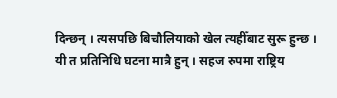दिन्छन् । त्यसपछि बिचौलियाको खेल त्यहीँबाट सुरू हुन्छ ।
यी त प्रतिनिधि घटना मात्रै हुन् । सहज रुपमा राष्ट्रिय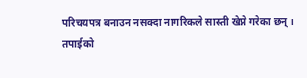परिचयपत्र बनाउन नसक्दा नागरिकले सास्ती खेप्ने गरेका छन् ।
तपाईको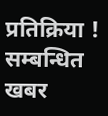प्रतिक्रिया !
सम्बन्धित खबर